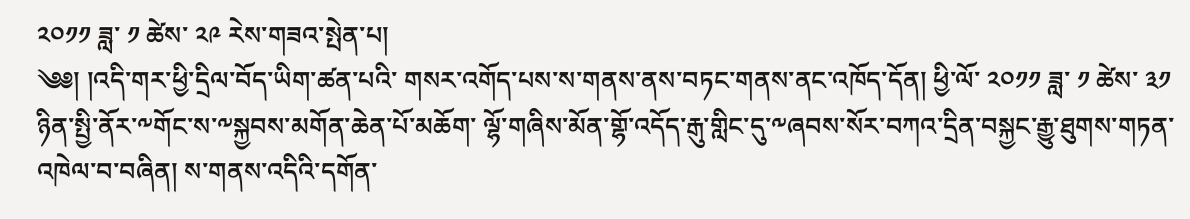༢༠༡༡ ཟླ་ ༡ ཚེས་ ༢༩ རེས་གཟའ་སྤེན་པ།
༄༅། །འདི་གར་ཕྱི་དྲིལ་བོད་ཡིག་ཚན་པའི་ གསར་འགོད་པས་ས་གནས་ནས་བཏང་གནས་ནང་འཁོད་དོན། ཕྱི་ལོ་ ༢༠༡༡ ཟླ་ ༡ ཚེས་ ༣༡ ཉིན་སྤྱི་ནོར་༸གོང་ས་༸སྐྱབས་མགོན་ཆེན་པོ་མཆོག་ ལྷོ་གཞིས་མོན་གྷོ་འདོད་རྒུ་གླིང་དུ་༸ཞབས་སོར་བཀའ་དྲིན་བསྐྱང་རྒྱུ་ཐུགས་གཏན་ འཁེལ་བ་བཞིན། ས་གནས་འདིའི་དགོན་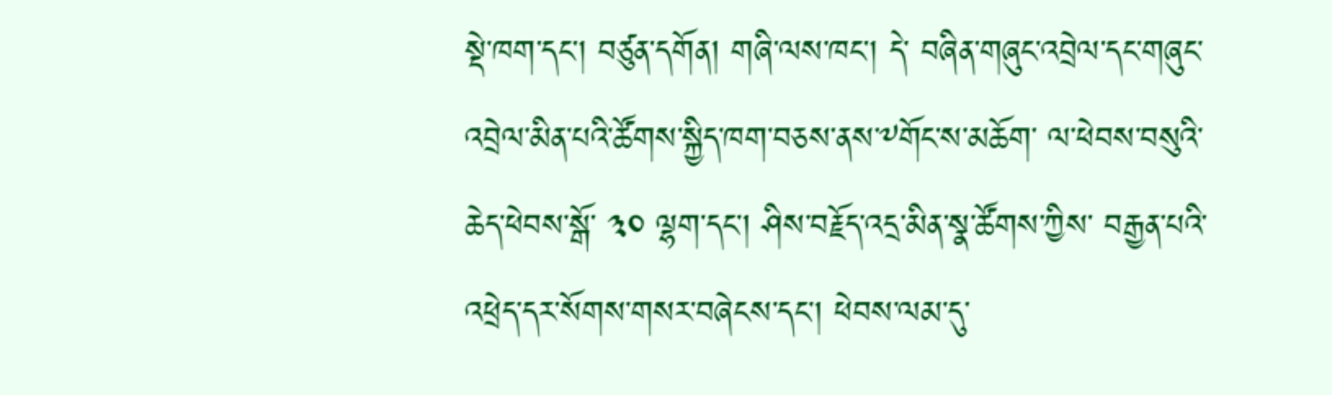སྡེ་ཁག་དང་། བཙུན་དགོན། གཞི་ལས་ཁང་། དེ་ བཞིན་གཞུང་འབྲེལ་དང་གཞུང་འབྲེལ་མིན་པའི་ཚོགས་སྐྱིད་ཁག་བཅས་ནས་༸གོང་ས་མཆོག་ ལ་ཕེབས་བསུའི་ཆེད་ཕེབས་སྒོ་ ༣༠ ལྷག་དང་། ཤིས་བརྗོད་འདྲ་མིན་སྣ་ཚོགས་ཀྱིས་ བརྒྱན་པའི་འཕྲེད་དར་སོགས་གསར་བཞེངས་དང་། ཕེབས་ལམ་དུ་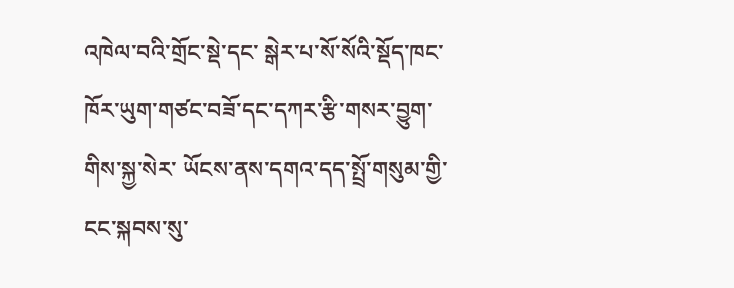འཁེལ་བའི་གྲོང་སྡེ་དང་ སྒེར་པ་སོ་སོའི་སྡོད་ཁང་ཁོར་ཡུག་གཙང་བཟོ་དང་དཀར་རྩི་གསར་བྱུག་གིས་སྐྱ་སེར་ ཡོངས་ནས་དགའ་དད་སྤྲོ་གསུམ་གྱི་ངང་སྐབས་སུ་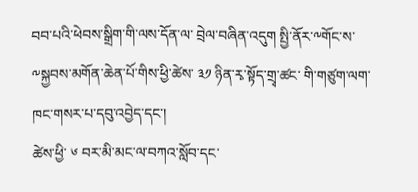བབ་པའི་ཕེབས་སྒྲིག་གི་ལས་དོན་ལ་ བྲེལ་བཞིན་འདུག སྤྱི་ནོར་༸གོང་ས་༸སྐྱབས་མགོན་ཆེན་པོ་གིས་ཕྱི་ཚེས་ ༣༡ ཉིན་རྭ་སྟོད་གྲྭ་ཚང་ གི་གཙུག་ལག་ཁང་གསར་པ་དབུ་འབྱེད་དང་།
ཚེས་ཕྱི་ ༦ བར་མི་མང་ལ་བཀའ་སློབ་དང་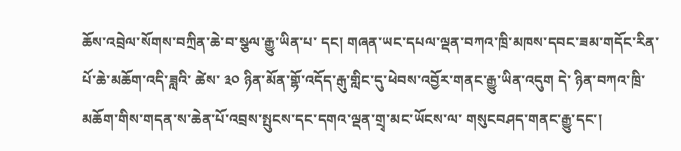ཆོས་འབྲེལ་སོགས་བཀྲིན་ཆེ་བ་སྩལ་རྒྱུ་ཡིན་པ་ དང། གཞན་ཡང་དཔལ་ལྡན་བཀའ་ཁྲི་མཁས་དབང་ཟམ་གདོང་རིན་པོ་ཆེ་མཆོག་འདི་ཟླའི་ ཚེས་ ༣༠ ཉིན་མོན་གྷོ་འདོད་རྒུ་གླིང་དུ་ཕེབས་འབྱོར་གནང་རྒྱུ་ཡིན་འདུག དེ་ ཉིན་བཀའ་ཁྲི་མཆོག་གིས་གདན་ས་ཆེན་པོ་འབྲས་སྤུངས་དང་དགའ་ལྡན་གྲྭ་མང་ཡོངས་ལ་ གསུངབཤད་གནང་རྒྱུ་དང་།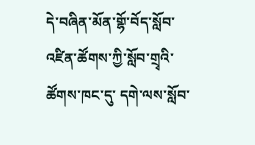དེ་བཞིན་མོན་གྷོ་བོད་སློབ་འཛིན་ཚོགས་ཀྱི་སློབ་གྲྭའི་ཚོགས་ཁང་དུ་ དགེ་ལས་སློབ་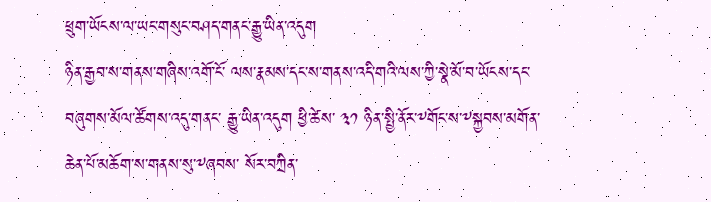ཕྲུག་ཡོངས་ལ་ཡང་གསུང་བཤད་གནང་རྒྱུ་ཡིན་འདུག
ཉིན་རྒྱབ་ས་གནས་གཞིས་འགོ་ངོ་ ལས་རྣམས་དང་ས་གནས་འདི་གའི་ལས་ཀྱི་སྣེ་མོ་བ་ཡོངས་དང་བཞུགས་མོལ་ཚོགས་འདུ་གནང་ རྒྱུ་ཡིན་འདུག ཕྱི་ཚེས་ ༣༡ ཉིན་སྤྱི་ནོར་༸གོང་ས་༸སྐྱབས་མགོན་ཆེན་པོ་མཆོག་ས་གནས་སུ་༸ཞབས་ སོར་བཀྲིན་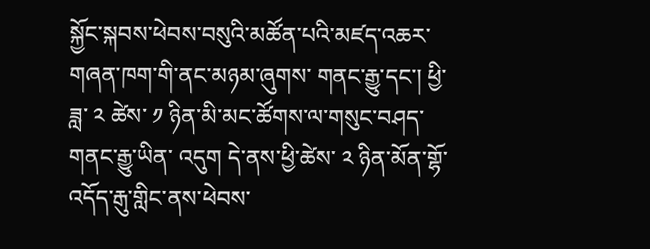སྐྱོང་སྐབས་ཕེབས་བསུའི་མཚོན་པའི་མཛད་འཆར་གཞན་ཁག་གི་ནང་མཉམ་ཞུགས་ གནང་རྒྱུ་དང་། ཕྱི་ཟླ་ ༢ ཚེས་ ༡ ཉིན་མི་མང་ཚོགས་ལ་གསུང་བཤད་གནང་རྒྱུ་ཡིན་ འདུག དེ་ནས་ཕྱི་ཚེས་ ༢ ཉིན་མོན་གྷོ་འདོད་རྒུ་གླིང་ནས་ཕེབས་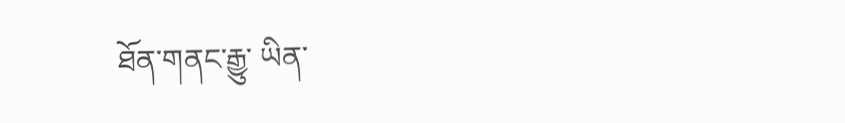ཐོན་གནང་རྒྱུ་ ཡིན་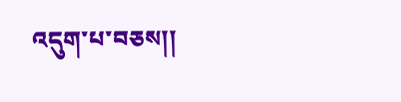འདུག་པ་བཅས།།